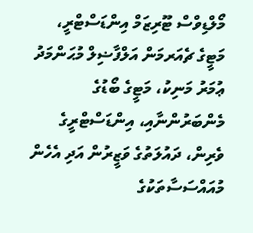މޯލްޑިވްސް ޓޫރިޒަމް އިންޑަސްޓްރީ، މަޓީގެ ޗެއަރމަން އަލްފާޟިލް މުޙަންމަދު ޢުމަރު މަނިކު، މަޓީގެ ބޯޑުގެ މެންބަރުންނާއި، އިންޑަސްޓްރީގެ ވެރިން، ދައުލަތުގެ ވަޒީރުން އަދި އެހެން މުއައްސަސާތަކުގެ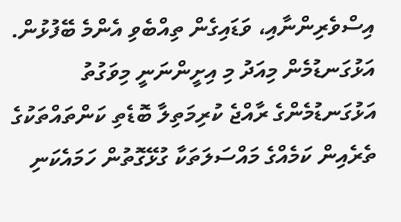އިސްވެރިންނާއި، ވަޑައިގެން ތިއްބެވި އެންމެ ބޭފުޅުން.
އަޅުގަނޑުމެން މިއަދު މި އިށީންނަނީ މިވަގުތު އަޅުގަނޑުމެންގެ ރާއްޖެ ކުރިމަތިލާ ބޮޑެތި ކަންތައްތަކުގެ ތެރެއިން ކަމެއްގެ މައްސަލަތަކާ ގުޅޭގޮތުން ހަމައެކަނި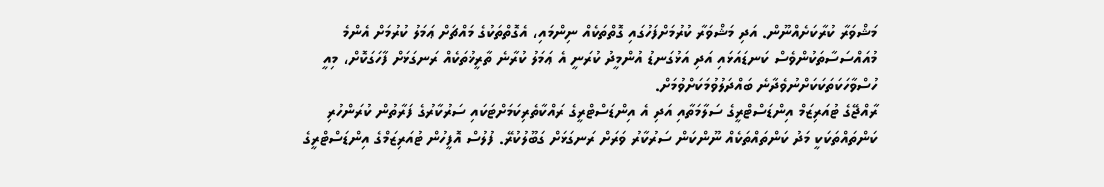މަޝްވަރާ ކުރާކަށެއްނޫން. އަދި މަޝްވަރާ ކުރުމަށްފަހުގައި ގޮތްތަކެއް ނިންމައި، އެގޮތްތަކުގެ މައްޗަށް ޢަމަލު ކުރުމަށް އެންމެ މުއައްސަސާތަކުންވެސް ކަނޑައަޅައި އަދި އަޅުގަނޑު އުންމީދު ކުރަނީ އެ ޢަމަލު ކުރާނެ ތާރީޚުތަކެއް ރަނގަޅަށް ފާހަގަކޮށް، މިއީ ހުސްވާހަކަތަކަކަށްނުވެދާނެ ބައްދަލުވުމަކަށްވުމަށް.
ރާއްޖޭގެ ޓުއަރިޒަމް އިންޑަސްޓްރީގެ ސަލާމަތާއި އަދި އެ އިންޑަސްޓްރީގެ ރައްކާތެރިކަމަށްޓަކައި ސަރުކާރުގެ ފަރާތުން ކުރަންހުރި ކަންތައްތަކަކީ މަދު ކަންތައްތަކެއް ނޫންކަން ސަރުކާރު ވަރަށް ރަނގަޅަށް ގަބޫލުކުރޭ. ފުލުސް އޮފީހުން ޓުއަރިޒަމްގެ އިންޑަސްޓްރީގެ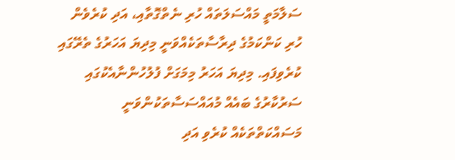ސަލާމަތީ މައްސަލަތައް ހުރި ނެތްގޮތާއި، އަދި ކުރެވެން ހުރި ކަންކަމުގެ ދިރާސާތަކެއްވަނީ މިދިޔަ އަހަރުގެ ތެރޭގައި ކުރެވިފައި. މިދިޔަ އަހަރު މިމަގަށް ފުލުހުންނާއެކުގައި ސަރުކާރުގެ ބައެއް މުއައްސަސާތަކުންވަނީ މަސައްކަތްތަކެއް ކުރެވި އަދި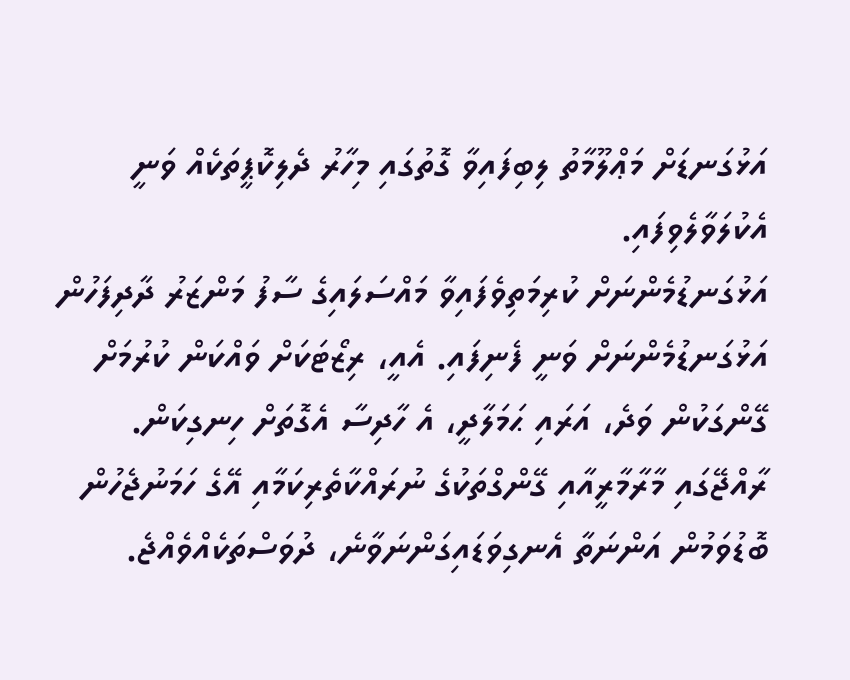އަޅުގަނޑަށް މަޢްލޫމާތު ލިބިފައިވާ ގޮތުގައި މިހާރު ދެލިކޮޕީތަކެއް ވަނީ އެކުލަވާލެވިފައި.
އަޅުގަނޑުމެންނަށް ކުރިމަތިވެފައިވާ މައްސަލައިގެ ސާފު މަންޒަރު ދާދިފަހުން އަޅުގަނޑުމެންނަށް ވަނީ ފެނިފައި. އެއީ، ރިޒޯޓަކަށް ވައްކަން ކުރުމަށް ގޭންގަކުން ވަދެ، އަރައި ޙަމަލާދީ، އެ ހާދިސާ އެގޮތަށް ހިނގިކަން. ރާއްޖޭގައި މާރާމާރީއާއި ގޭންގްތަކުގެ ނުރައްކާތެރިކަމާއި އޭގެ ހަމަނުޖެހުން ބޮޑުވަމުން އަންނަތާ އެނގިވަޑައިގަންނަވާނެ، ދުވަސްތަކެއްވެއްޖެ.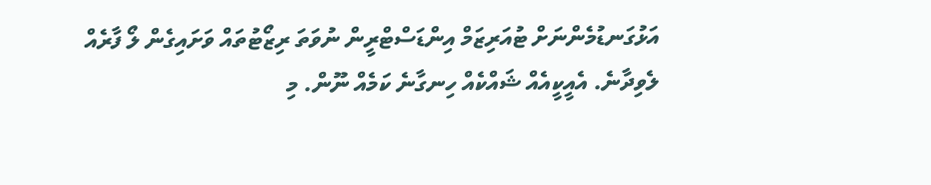އަޅުގަނޑުމެންނަށް ޓުއަރިޒަމް އިންޑަސްޓްރީން ނުވަތަ ރިޒޯޓުތައް ވަށައިގެން ލޯ ފާރެއް ލެވިދާނެ. އެއީކީއެއް ޝައްކެއް ހިނގާނެ ކަމެއް ނޫން. މި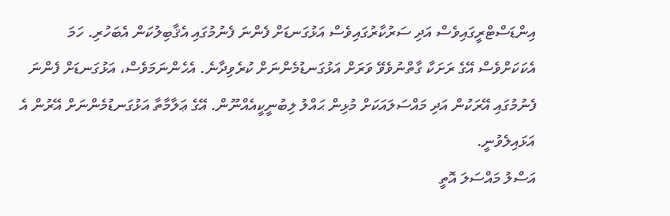އިންޑަސްޓްރީގައިވެސް އަދި ސަރުކާރުގައިވެސް އަޅުގަނޑަށް ފެންނަ ފެނުމުގައި އެޤާބިލުކަން އެބަހުރި. ހަމަ އެކަކަށްވެސް އޭގެ ރަށަކާ ގާތްނުވެވޭ ވަރަށް އަޅުގަނޑުމެންނަށް ކުރެވިދާނެ. އެހެންނަމަވެސް، އަޅުގަނޑަށް ފެންނަ ފެނުމުގައި އޭރަކުން އަދި މައްސަލައަކަށް މުޅިން ޙައްލު ލިބުނީކީއެއްނޫން. އޭގެ ޢަލާމާތާ އަޅުގަނޑުމެންނަށް އޭރުން އެ އަޅައިލެވުނީ.
އަސްލު މައްސަލަ އޮތީ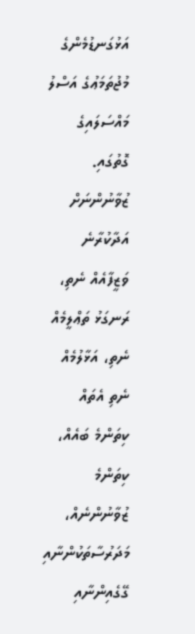އަޅުގަނޑުމެންގެ މުޖުތަމަޢުގެ އަސްލު މައްސަލައިގެ ގޮތުގައި. ޒުވާނުންނަށް އަދާކުރާނެ ވަޒީފާއެއް ނެތި، ރަނގަޅު ތަޢްލީމެއް ނެތި، އަޅާލުމެއް ނެތި އެތައް ކިތަންމެ ބައެއް، ކިތަންމެ ޒުވާނުންނެއް، މަދަރުސާތަކުންނާއި ގޭގެއިންނާއި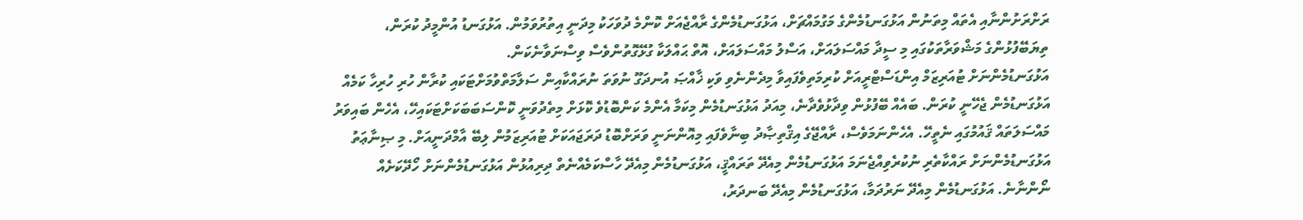ރަށްރަށުންނާއި އެތައް މިތަނުން އަޅުގަނޑުމެންގެ މަގުމައްޗަށް، އަޅުގަނޑުމެންގެ ރާއްޖެއަށް ކޮންމެ ދުވަހަކު މިދަނީ އިތުރުވަމުން. އަޅުގަނޑު އުންމީދު ކުރަން، ތިޔަބޭފުޅުންގެ މަޝްވަރާތަކުގައި މި ސީދާ މައްސަލައަށް، އަސްލު މައްސަލައަށް، އޮތް ޙައްލަކާ ގުޅޭގޮތުންވެސް ވިސްނަވާނެކަން.
އަޅުގަނޑުމެންނަށް ޓުއަރިޒަމް އިންޑަސްޓްރީއަށް ކުރިމަތިވެފައިވާ މިދެންނެވި ވަކި ޚާއްޞަ އުނދަގޫ ނުވަތަ ނުރައްކާއިން ސަލާމަތްވުމަށްޓަކައި ކުރާން ހުރި ހުރިހާ ކަމެއް އަޅުގަނޑުމެން ޖެހޭނީ ކުރަން. ބައެއް ބޭފުޅުން ވިދާޅުވެދާނެ، މިއަދު އަޅުގަނޑުމެން މިކަމާ އެންމެ ކަންބޮޑުވެ ކޮޅަށް މިތެދުވަނީ ކޮންސަބަބަކަށްޓަކައިހޭ، އެހެން ބައިވަރު މައްސަލަތައް ޤައުމުގައި ނެތީހޭ. އެހެންނަމަވެސް، ރާއްޖޭގެ އިޤްތިޞާދު ބިނާވެފައި މިއޮންނަނީ ވަރަށްބޮޑު ދަރަޖައަކަށް ޓުއަރިޒަމުން ލިބޭ އާމްދަނީއަށް. މި ޞިނާޢަތު އަޅުގަނޑުމެންނަށް ރައްކާތެރި ނުކުރެވިއްޖެނަމަ އަޅުގަނޑުމެން މިއެދޭ ތަރައްޤީ، އަޅުގަނޑުމެން މިއެދޭ ހާސްކަމެއްނެތް ދިރިއުޅުން އަޅުގަނޑުމެންނަށް ހޯދޭކަށެއް ނޯންނާނެ. އަޅުގަނޑުމެން މިއެދޭ ނަރުދަމާ، އަޅުގަނޑުމެން މިއެދޭ ބަނދަރު،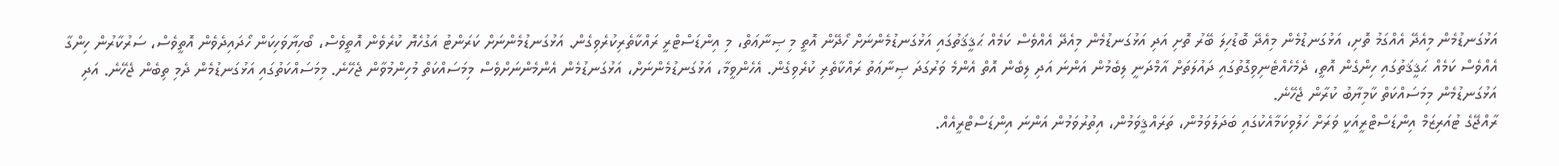އަޅުގަނޑުމެން މިއެދޭ އެއްގަމު ތޮށި، އަޅުގަނޑުމެން މިއެދޭ ބޮޑުހިލަ ބޭރު ތޮށި އަދި އަޅުގަނޑުމެން މިއެދޭ އެއްވެސް ކަމެއް ޙަޤީޤަތުގައި އަޅުގަނޑުމެންނަށް ހޯދޭން އޮތީ މި ޞިނާޢަތް، މި އިންޑަސްޓްރީ ރައްކާތެރިކުރެވިގެން. އަޅުގަނޑުމެންނަށް ކަރަންޓު އަގުހެޔޮ ކުރެވެން އޮތީވެސް، ބޯހިޔާވަހިކަން ހޯދައިދެވެން އޮތީވެސް، ސަރުކާރުން ހިންގާ އެއްވެސް ކަމެއް ޙަޤީޤަތުގައި ހިންގެން އޮތީ، ދެމެހެއްޓެނިވިގޮތުގައި ދައުލަތަށް އާމްދަނީ ލިބެމުން އަންނަ އަދި ލިބެން އޮތް އެންމެ ވަރުގަދަ ޞިނާޢަތު ރައްކާތެރި ކުރެވިގެން. އެހެންވީމާ، އަޅުގަނޑުމެންނަށް، އަޅުގަނޑުމެން އެންމެންނަށްވެސް މިމަސައްކަތް މުހިންމުވާން ޖެހޭނެ. މިމަސައްކަތުގައި އަޅުގަނޑުމެން ދެމި ތިބެން ޖެހޭނެ. އަދި އަޅުގަނޑުމެން މިމަސައްކަތް ކާމިޔާބު ކުރާން ޖެހޭނެ.
ރާއްޖޭގެ ޓުއަރިޒަމް އިންޑަސްޓްރީއަކީ ވަރަށް ހަލުވިކަމާއެކުގައި ބަދަލުވަމުން، ތަރައްޤީވަމުން، އިތުރުވަމުން އަންނަ އިންޑަސްޓްރީއެއް.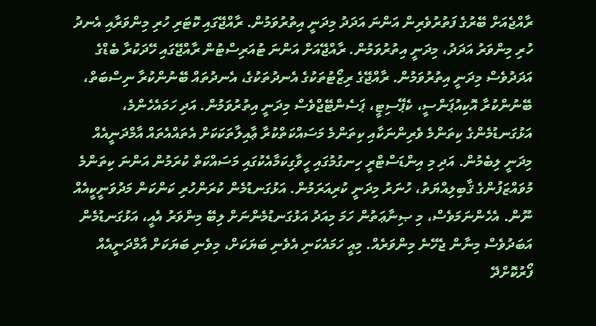ރާއްޖެއަށް ބޭރުގެ ފަތުރުވެރިން އަންނަ އަދަދު މިދަނީ އިތުރުވަމުން. ރާއްޖޭގައި ކޮޓަރި ހުރި މިންވަރާއި އެނދު ހުރި މިންވަރު އަދަދު، މިދަނީ އިތުރުވަމުން. ރާއްޖޭއަށް އަންނަ ޓުއަރިސްޓުން ރާއްޖޭގައި ހޭދަކުރާ ބެޑްގެ އަދަދުވެސް މިދަނީ އިތުރުވަމުން. ރާއްޖޭގެ ރިޒޯޓުތަކުގެ އެނދުތަކުގެ، އެނދުތައް ބޭނުންކުރާ ނިސްބަތް، ބޭނުންކުރާ އޮކިއުޕަންސީ، ކެޕޭސިޓީ، ޕަސެންޓޭޖްވެސް މިދަނީ އިތުރުވަމުން. އަދި ހަމައެހެންމެ، އަޅުގަނޑުމެންގެ ކިތަންމެ ވެރިންނަކާއި ކިތަންމެ މަސައްކަތްކުރާ ޢާއިލާތަކަކަށް އެތައްއެތައް އާމްދަނީއެއް މިދަނީ ލިބެމުން. އަދި މި އިންޑަސްޓްރީ ހިނގުމުގައި ހީވާގިކަމާއެކުގައި މަސައްކަތް ކުރަމުން އަންނަ ކިތަންމެ މުވައްޒަފުންގެ ޤާބިލިއްޔަތު، ހުނަރު މިދަނީ ކުރިއަރަމުން. އަޅުގަނޑުމެން ކުރަންހުރި ކަންކަން މަދުވަނީކީއެއް ނޫން. އެހެންނަމަވެސް، މި ޞިނާޢަތުން ހަމަ މިއަދު އަޅުގަނޑުމެންނަށް ލިބޭ މިންވަރު އެއީ، އަޅުގަނޑުމެން އަބަދުވެސް މިނާން ޖެހޭނެ މިންވަރެއް. މިއީ ހަމައެކަނި އެވެނި ބަޔަކަށް، މިވެނި ބަޔަކަށް އާމްދަނީއެއް ފޯރުކޮށްދޭ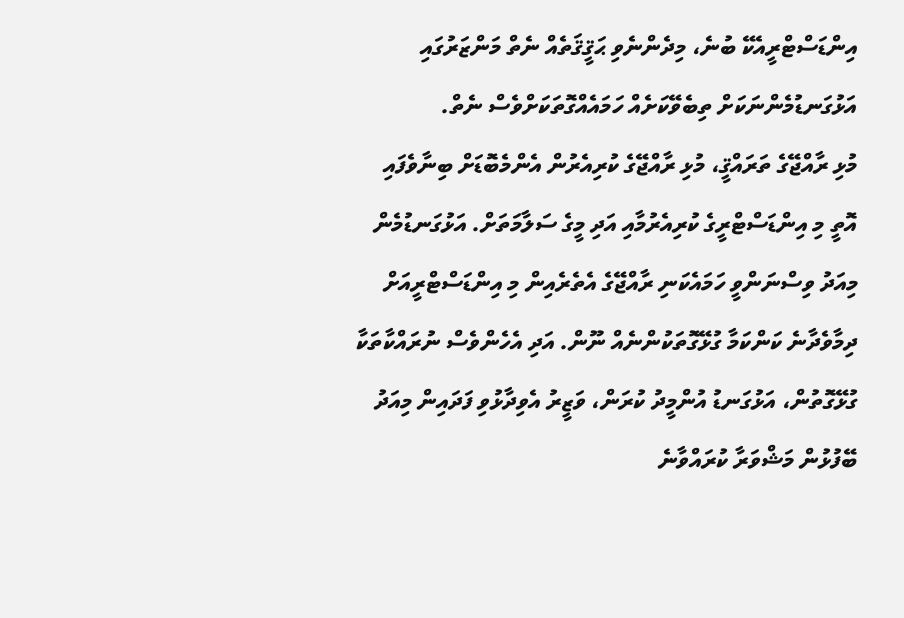އިންޑަސްޓްރީއެކޭ ބުނެ، މިދެންނެވި ޙަޤީޤަތެއް ނެތް މަންޒަރުގައި އަޅުގަނޑުމެންނަކަށް ތިބެވޭކަށެއް ހަމައެއްގޮތަކަށްވެސް ނެތް.
މުޅި ރާއްޖޭގެ ތަރައްޤީ، މުޅި ރާއްޖޭގެ ކުރިއެރުން އެންމެބޮޑަށް ބިނާވެފައި އޮތީ މި އިންޑަސްޓްރީގެ ކުރިއެރުމާއި އަދި މީގެ ސަލާމަތަށް. އަޅުގަނޑުމެން މިއަދު ވިސްނަންވީ ހަމައެކަނި ރާއްޖޭގެ އެތެރެއިން މި އިންޑަސްޓްރީއަށް ދިމާވެދާނެ ކަންކަމާ ގުޅޭގޮތަކުންނެއް ނޫން. އަދި އެހެންވެސް ނުރައްކާތަކާ ގުޅޭގޮތުން، އަޅުގަނޑު އުންމީދު ކުރަން، ވަޒީރު އެވިދާޅުވި ފަދައިން މިއަދު ބޭފުޅުން މަޝްވަރާ ކުރައްވާނެ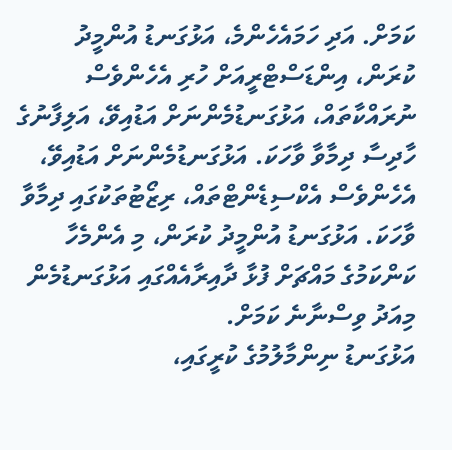ކަމަށް. އަދި ހަމައެހެންމެ، އަޅުގަނޑު އުންމީދު ކުރަން، އިންޑަސްޓްރީއަށް ހުރި އެހެންވެސް ނުރައްކާތައް، އަޅުގަނޑުމެންނަށް އަޑުއިވޭ، އަލިފާނުގެ ހާދިސާ ދިމާވާ ވާހަކަ. އަޅުގަނޑުމެންނަށް އަޑުއިވޭ، އެހެންވެސް އެކްސިޑެންޓްތައް، ރިޒޯޓުތަކުގައި ދިމާވާ ވާހަކަ. އަޅުގަނޑު އުންމީދު ކުރަން، މި އެންމެހާ ކަންކަމުގެ މައްޗަށް ފުޅާ ދާއިރާއެއްގައި އަޅުގަނޑުމެން މިއަދު ވިސްނާނެ ކަމަށް.
އަޅުގަނޑު ނިންމާލުމުގެ ކުރީގައި،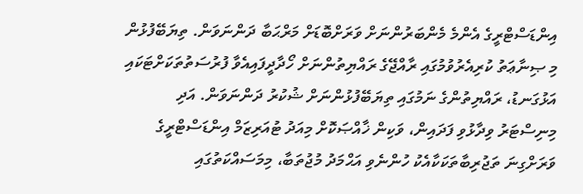އިންޑަސްޓްރީގެ އެންމެ މެންބަރުންނަށް ވަރަށްބޮޑަށް މަރްޙަބާ ދަންނަވަން. ތިޔަބޭފުޅުން މި ޞިނާޢަތު ކުރިއެރުވުމުގައި ރާއްޖޭގެ ރައްޔިތުންނަށް ހޯދާދީފައިއެވާ ފުރުސަތުތަކަށްޓަކައި އަޅުގަނޑު، ރައްޔިތުންގެ ނަމުގައި ތިޔަބޭފުޅުންނަށް ޝުކުރު ދަންނަވަން. އަދި މިނިސްޓަރު ވިދާޅުވި ފަދައިން، ވަކިން ޚާއްޞަކޮށް މިއަދު ޓުއަރިޒަމް އިންޑަސްޓްރީގެ ވަރަށްގިނަ ތަޖުރިބާތަކަކާއެކު ހުންނެވި އަޙްމަދު މުޖުތަބާ، މިމަސައްކަތުގައި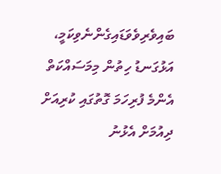ބައިވެރިވެވަޑައިގެންނެވިކަމީ، އަޅުގަނޑު ހިތުން މިމަސައްކަތް އެންމެ ފުރިހަމަ ގޮތުގައި ކުރިއަށް ދިއުމަށް އެޅުނު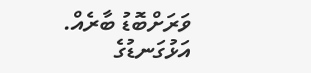ވަރަށްބޮޑު ބާރެއް.
އަޅުގަނޑުގެ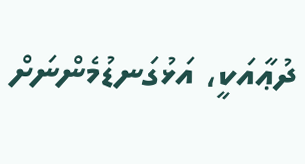ދުޢާއަކީ، އަޅުގަނޑުމެންނަށް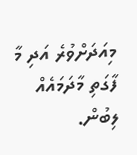މިއަދަށްވުރެ އަދި މާ ފާގަތި މާދަމައެއް ލިބުން.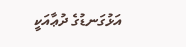އަޅުގަނޑުގެ ދުޢާއަކީ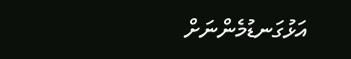އަޅުގަނޑުމެންނަށް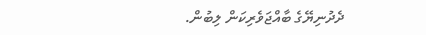ދެދުނިޔޭގެ ބާއްޖަވެރިކަން ލިބުން.